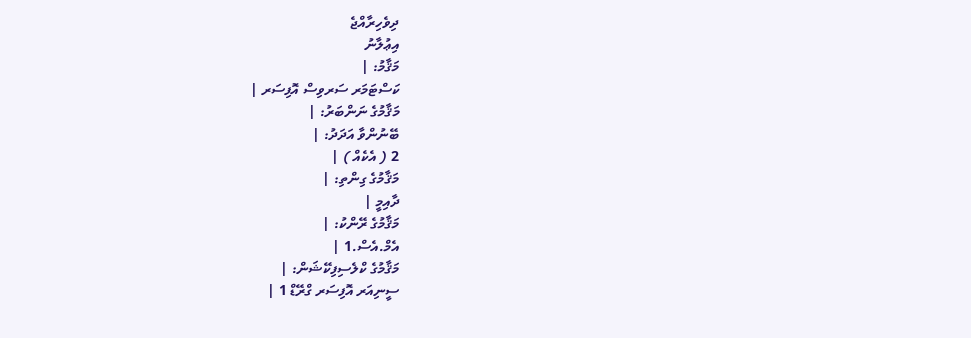ދިވެހިރާއްޖެ
އިޢުލާނު
މަޤާމު: |
ކަސްޓަމަރ ސަރވިސް އޮފިސަރ |
މަޤާމުގެ ނަންބަރު: |
ބޭނުންވާ އަދަދު: |
2 ( އެކެއް ) |
މަޤާމުގެ ގިންތި: |
ދާއިމީ |
މަޤާމުގެ ރޭންކު: |
އެމް.އެސް.1 |
މަޤާމުގެ ކްލެސިފިކޭޝަން: |
ސީނިއަރ އޮފިސަރ ގްރޭޑް 1 |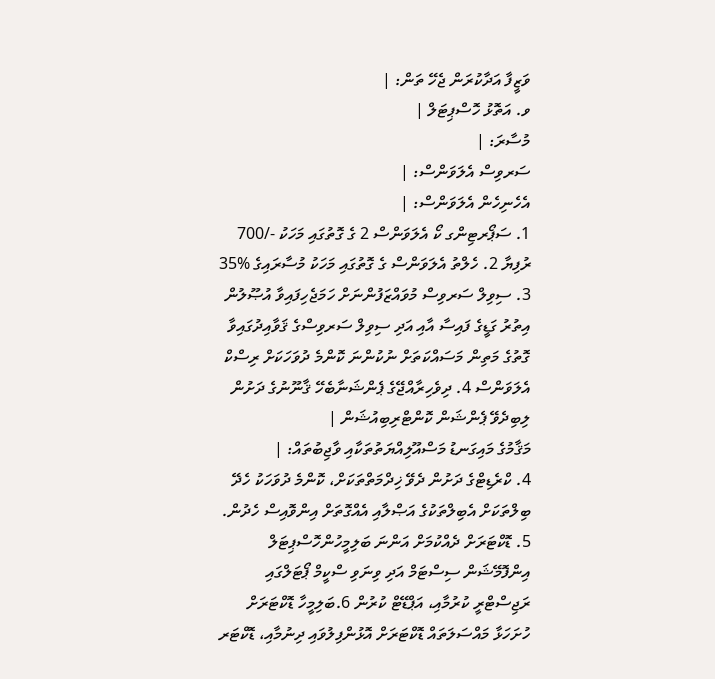ވަޒީފާ އަދާކުރަން ޖެހޭ ތަން: |
ވ. އަތޮޅު ހޮސްޕިޓަލް |
މުސާރަ: |
ސަރވިސް އެލަވަންސް: |
އެހެނިހެން އެލަވަންސް: |
1. ސަޕޯރޓިންގ ކޯ އެލަވަންސް 2 ގެ ގޮތުގައި މަހަކު -/700 ރުފިޔާ 2. ހެލްތު އެލަވަންސް ގެ ގޮތުގައި މަހަކު މުސާރައިގެ %35 3. ސިވިލް ސަރވިސް މުވައްޒަފުންނަށް ހަމަޖެހިފައިވާ އުޞޫލުން އިތުރު ގަޑީގެ ފައިސާ އާއި އަދި ސިވިލް ސަރވިސްގެ ޤަވާއިދުގައިވާ ގޮތުގެ މަތިން މަސައްކަތަށް ނުކުންނަ ކޮންމެ ދުވަހަކަށް ރިސްކް އެލަވަންސް 4. ދިވެހިރާއްޖޭގެ ޕެންޝަނާބެހޭ ޤާނޫނުގެ ދަށުން ލިބިދެވޭ ޕެންޝަން ކޮންޓްރިބިއުޝަން |
މަޤާމުގެ މައިގަނޑު މަސްއޫލިއްޔަތުތަކާއި ވާޖިބުތައް: |
4. ކްރެޑިޓްގެ ދަށުން ދެވޭ ޚިދްމަތްތަކަށް، ކޮންމެ ދުވަހަކު ހެދޭ ބިލްތަކަށް އެބިލްތަކުގެ އަޞްލާއި އެއްގޮތަށް އިންވޮއިސް ހެދުން. 5. ޑޮކްޓަރަށް ދެއްކުމަށް އަންނަ ބަލިމީހުންހޮސްޕިޓަލް އިންފޮމޭޝަން ސިސްޓަމް އަދި ވިނަވި ސްކީމް ޕޯޓަލްގައި ރަޖިސްޓްރީ ކުރުމާއި، އަޕްޑޭޓް ކުރުން 6.ބަލިމީހާ ޑޮކްޓަރަށް ހުށަހަޅާ މައްސަލަތައް ޑޮކްޓަރަށް އޮޅުންފިލުވައި ދިނުމާއި، ޑޮކްޓަރ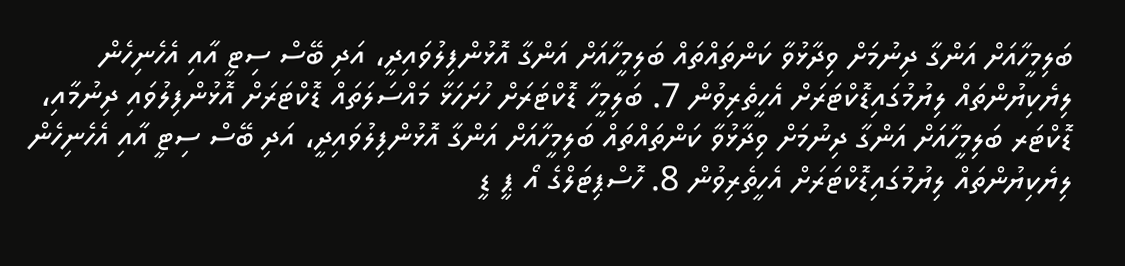ބަލިމީހާއަށް އަންގާ ދިނުމަށް ވިދާޅުވާ ކަންތައްތައް ބަލިމީހާއަށް އަންގާ އޮޅުންފިލުވައިދީ، އަދި ބޭސް ސިޓީ އާއި އެހެނިހެން ލިޔެކިޔުންތައް ލިޔުމުގައިޑޮކްޓަރަށް އެހީތެރިވުން 7. ބަލިމީހާ ޑޮކްޓަރަށް ހުށަހަޅާ މައްސަލަތައް ޑޮކްޓަރަށް އޮޅުންފިލުވައި ދިނުމާއި، ޑޮކްޓަރ ބަލިމީހާއަށް އަންގާ ދިނުމަށް ވިދާޅުވާ ކަންތައްތައް ބަލިމީހާއަށް އަންގާ އޮޅުންފިލުވައިދީ، އަދި ބޭސް ސިޓީ އާއި އެހެނިހެން ލިޔެކިޔުންތައް ލިޔުމުގައިޑޮކްޓަރަށް އެހީތެރިވުން 8. ހޮސްޕިޓަލްގެ އޯ ޕީ ޑީ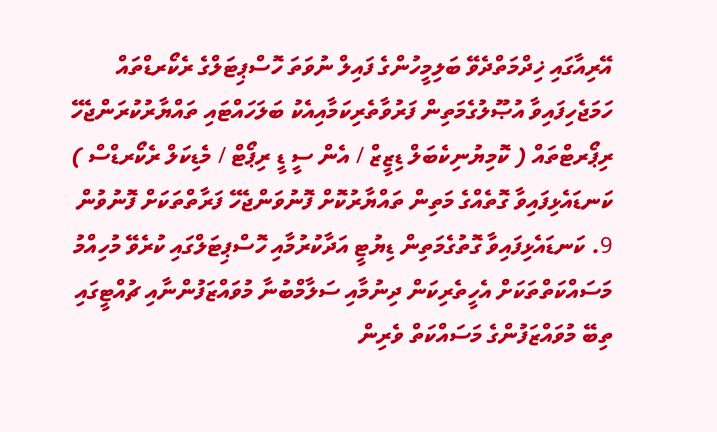އޭރިއާގައި ޚިދްމަތްދެވޭ ބަލިމީހުންގެ ފައިލް ނުވަތަ ހޮސްޕިޓަލްގެ ރެކޯރޑްތައް ހަމަޖެހިފައިވާ އުޞޫލުގެމަތިން ފަރުވާތެރިކަމާއިއެކު ބަލަހައްޓައި ތައްޔާރުކުރަންޖެހޭ ރިޕޯރޓްތައް ( ކޮމިޔުނިކެބަލް ޑިޒީޒް / އެން ސީ ޑީ ރިޕޯޓް / މެޑިކަލް ރެކޯރޑްސް ) ކަނޑައެޅިފައިވާ ގޮތެއްގެ މަތިން ތައްޔާރުކޮށް ފޮނުވަންޖެހޭ ފަރާތްތަކަށް ފޮނުވުން 9. ކަނޑައެޅިފައިވާ ގޮތުގެމަތިން ޑިޔުޓީ އަދާކުރުމާއި ހޮސްޕިޓަލްގައި ކުރެވޭ މުހިއްމު މަސައްކަތްތަކަށް އެހީތެރިކަން ދިނުމާއި ސަލާމްބުނާ މުވައްޒަފުންނާއި ޗުއްޓީގައި ތިބޭ މުވައްޒަފުންގެ މަސައްކަތް ވެރިން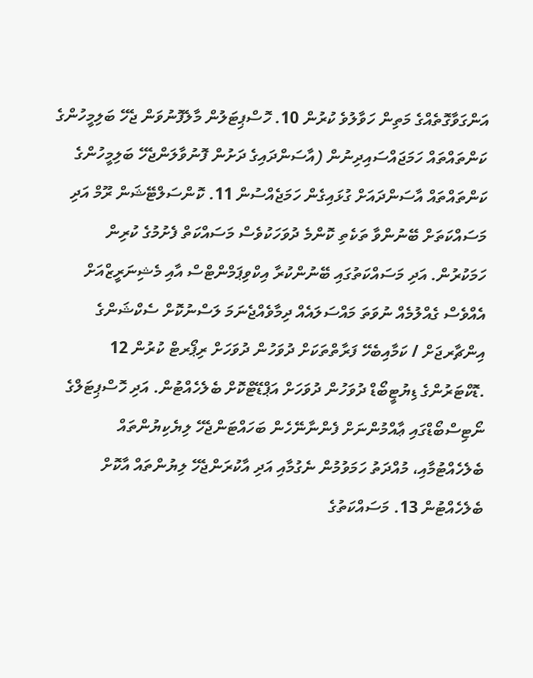އަންގަވާގޮތެއްގެ މަތިން ހަވާލުވެ ކުރުން 10. ހޮސްޕިޓަލުން މާލެފޮނުވަން ޖެހޭ ބަލިމީހުންގެ ކަންތައްތައް ހަމަޖައްސައިދިނުން (އާސަންދައިގެ ދަށުން ފޮނުވާލަންޖެހޭ ބަލިމީހުންގެ ކަންތައްތައް އާސަންދައަށް ގުޅައިގެން ހަމަޖެއްސުން 11. ކޮންސަލްޓޭޝަން ރޫމް އަދި މަސައްކަތަށް ބޭނުންވާ ތަކެތި ކޮންމެ ދުވަހަކުވެސް މަސައްކަތް ފެށުމުގެ ކުރިން ހަމަކުރުން. އަދި މަސައްކަތުގައި ބޭނުންކުރާ އިކްވިޕަމްންޓްސް އާއި މެޝިނަރީޒްއަށް އެއްވެސް ގެއްލުމެއް ނުވަތަ މައްސަލައެއް ދިމާވެއްޖެނަމަ ލަސްނުކޮށް ސެކްޝަންގެ އިންޗާރޖަށް / ކަމާއިބެހޭ ފަރާތްތަކަށް ދުވަހުން ދުވަހަށް ރިޕޯރޓް ކުރުން 12 .ޑޮކްޓަރުންގެ ޑިޔުޓީބޯޑް ދުވަހުން ދުވަހަށް އަޕްޑޭޓްކޮށް ބެލެހެއްޓުން. އަދި ހޮސްޕިޓަލްގެ ނޯޓިސްބޯޑްގައި ޢާއްމުންނަށް ފެންނާނޭހެން ބަހައްޓަންޖެހޭ ލިޔެކިޔުންތައް ބެލެހެއްޓުމާއި، މުއްދަތު ހަމަވުމުން ނެގުމާއި އަދި އާކުރަންޖެހޭ ލިޔުންތައް އާކޮށް ބެލެހެއްޓުން 13. މަސައްކަތުގެ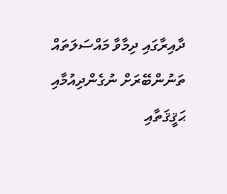ދާއިރާގައި ދިމާވާ މައްސަލަތައް ތަނުންބޭރަށް ނުގެންދިއުމާއި ޙަޤީޤަތާއި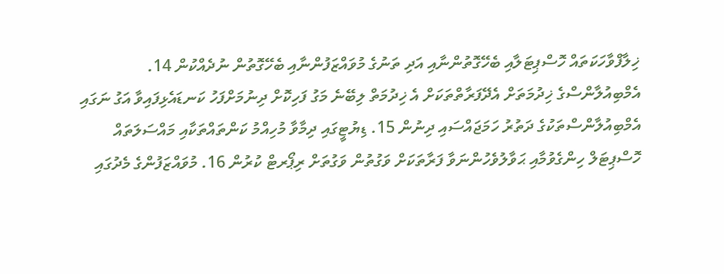ޚިލާފްވާހަކަތައް ހޮސްޕިޓަލާއި ބެހޭގޮތުންނާއި އަދި ތަނުގެ މުވައްޒަފުންނާއި ބެހޭގޮތުން ނުދެއްކުން 14. އެމްބިއުލާންސްގެ ޚިދުމަތަށް އެދޭފަރާތްތަކަށް އެ ޚިދުމަތް ލިބޭނެ މަގު ފަހިކޮށް ދިނުމަށްފަހު ކަނޑައެޅިފައިވާ އަގު ނަގައި އެމްބިއުލާންސްތަކުގެ ދަތުރު ހަމަޖައްސައި ދިނުން 15. ޑިޔުޓީގައި ދިމާވާ މުހިއްމު ކަންތައްތަކާއި މައްސަލަތައް ހޮސްޕިޓަލް ހިންގެވުމާއި ޙަވާލުވެހުންނަވާ ފަރާތަކަށް ވަގުތުން ވަގުތަށް ރިޕޯރޓް ކުރުން 16. މުވައްޒަފުންގެ މެދުގައި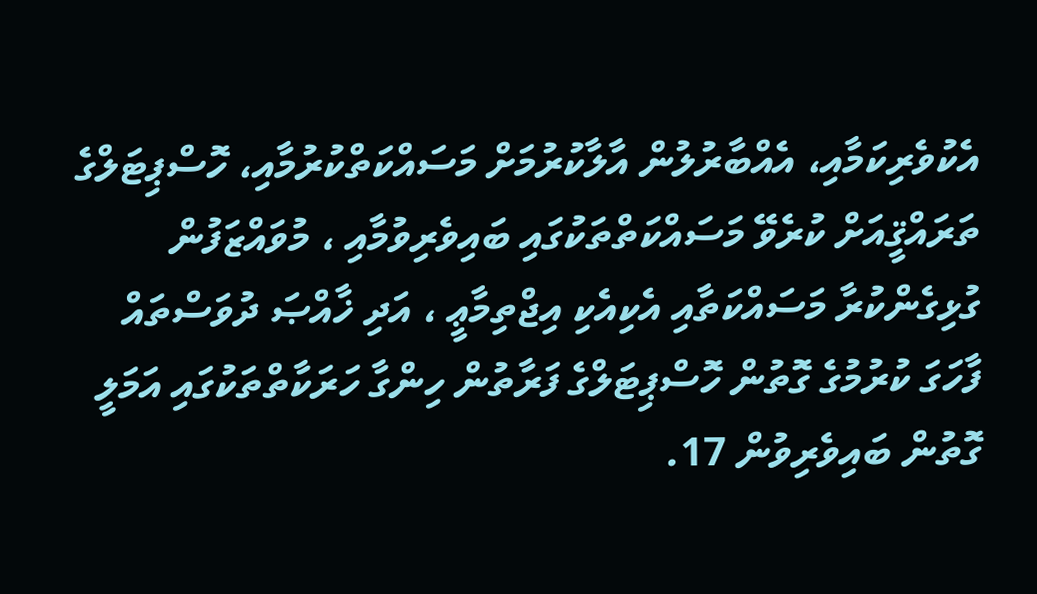އެކުވެރިކަމާއި، އެއްބާރުލުން އާލާކުރުމަށް މަސައްކަތްކުރުމާއި، ހޮސްޕިޓަލްގެ ތަރައްޤީއަށް ކުރެވޭ މަސައްކަތްތަކުގައި ބައިވެރިވުމާއި ، މުވައްޒަފުން ގުޅިގެންކުރާ މަސައްކަތާއި އެކިއެކި އިޖްތިމާޢީ ، އަދި ޚާއްޞަ ދުވަސްތައް ފާހަގަ ކުރުމުގެ ގޮތުން ހޮސްޕިޓަލްގެ ފަރާތުން ހިންގާ ހަރަކާތްތަކުގައި އަމަލީ ގޮތުން ބައިވެރިވުން 17.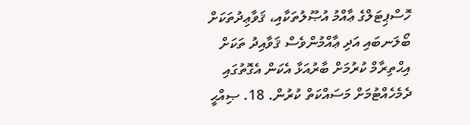ހޮސްޕިޓަލްގެ ޢާއްމު އުޞޫލުތަކާއި، ޤަވާޢިދުތަކަށް ބޯލަނބައި އަދި ޢާއްމުންވެސް ޤަވާއިދު ތަކަށް އިޙްތިރާމް ކުރުމަށް ބާރުއަޅާ އެކަން އެގޮތުގައި ދެމެހެއްޓުމަށް މަސައްކަތް ކުރުން. 18. ޞިއްޙީ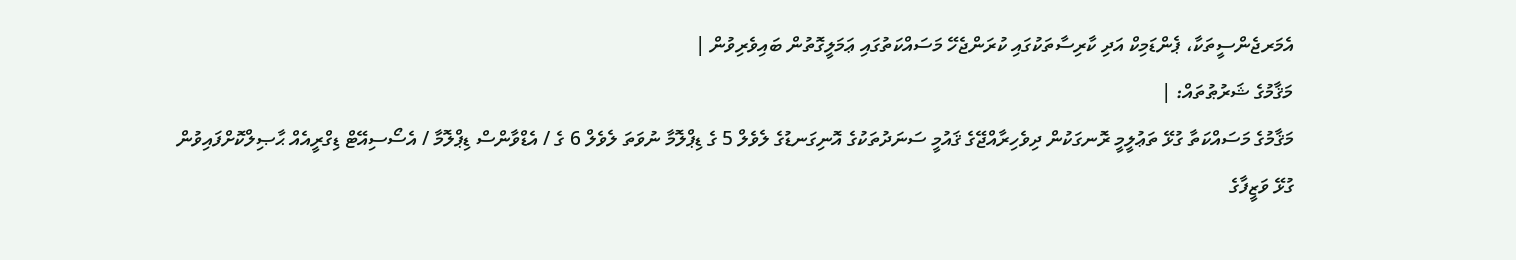އެމަރޖެންސީތަކާ، ޕެންޑަމިކް އަދި ކާރިސާތަކުގައި ކުރަންޖެހޭ މަސައްކަތުގައި ޢަމަލީގޮތުން ބައިވެރިވުން |
މަޤާމުގެ ޝަރުޠުތައް: |
މަޤާމުގެ މަސައްކަތާ ގުޅޭ ތަޢުލީމީ ރޮނގަކުން ދިވެހިރާއްޖޭގެ ޤައުމީ ސަނަދުތަކުގެ އޮނިގަނޑުގެ ލެވެލް 5 ގެ ޑިޕްލޮމާ ނުވަތަ ލެވެލް 6 ގެ / އެޑްވާންސް ޑިޕްލޮމާ / އެސޯސިއޭޓް ޑިގްރީއެއް ޙާޞިލްކޮށްފައިވުން
ގުޅޭ ވަޒީފާގެ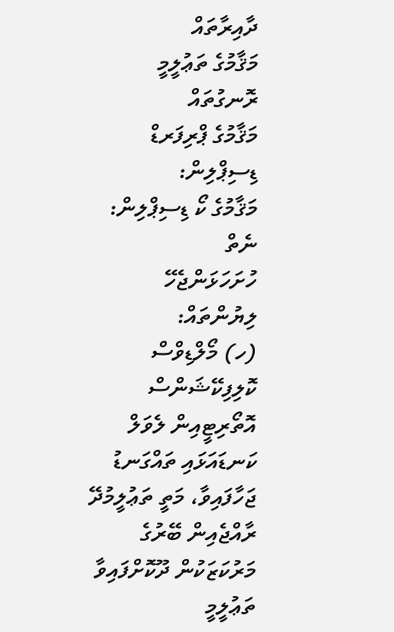ދާއިރާތައް
މަޤާމުގެ ތަޢުލީމީ ރޮނގުތައް
މަޤާމުގެ ޕްރިފަރޑް ޑިސިޕްލިން:
މަޤާމުގެ ކޯ ޑިސިޕްލިން: ނެތް
ހުށަހަޅަންޖެހޭ ލިޔުންތައް:
(ހ) މޯލްޑިވްސް ކޮލިފިކޭޝަންސް އޮތޯރިޓީއިން ލެވަލް ކަނޑައަޅައި ތައްގަނޑު ޖަހާފައިވާ، މަތީ ތަޢުލީމުދޭ ރާއްޖެއިން ބޭރުގެ މަރުކަޒަކުން ދޫކޮށްފައިވާ ތަޢުލީމީ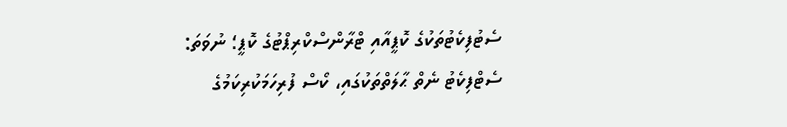ސެޓުފިކެޓުތަކުގެ ކޮޕީއާއި ޓްރާންސްކްރިޕްޓުގެ ކޮޕީ؛ ނުވަތަ: ސެޓްފިކެޓު ނެތް ޙާލަތްތަކުގައި، ކޯސް ފުރިހަމަކުރިކަމުގެ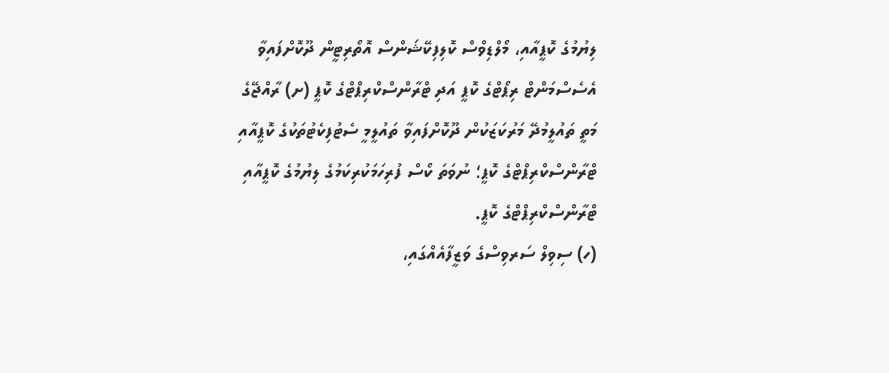ލިޔުމުގެ ކޮޕީއާއި، މޯލްޑިވްސް ކޮލިފިކޭޝަންސް އޮތޯރިޓީން ދޫކޮށްފައިވާ އެސެސްމަންޓް ރިޕޯޓްގެ ކޮޕީ އަދި ޓްރާންސްކްރިޕްޓްގެ ކޮޕީ (ށ) ރާއްޖޭގެ މަތީ ތައުލީމުދޭ މަރުކަޒަކުން ދޫކޮށްފައިވާ ތައުލީމީ ސެޓުފިކެޓުތަކުގެ ކޮޕީއާއި ޓްރާންސްކްރިޕްޓްގެ ކޮޕީ؛ ނުވަތަ ކޯސް ފުރިހަމަކުރިކަމުގެ ލިޔުމުގެ ކޮޕީއާއި ޓްރާންސްކްރިޕްޓްގެ ކޮޕީ.
(ހ) ސިވިލް ސަރވިސްގެ ވަޒީފާއެއްގައި،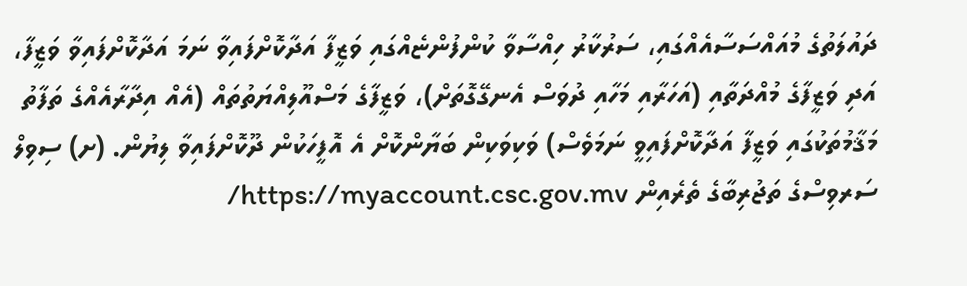ދައުލަތުގެ މުއައްސަސާއެއްގައި، ސަރުކާރު ހިއްސާވާ ކުންފުންޏެއްގައި ވަޒީފާ އަދާކޮށްފައިވާ ނަމަ އަދާކޮށްފައިވާ ވަޒީފާ، އަދި ވަޒީފާގެ މުއްދަތާއި (އަހަރާއި މަހާއި ދުވަސް އެނގޭގޮތަށް)، ވަޒީފާގެ މަސްއޫލިއްޔަތުތައް (އެއް އިދާރާއެއްގެ ތަފާތު މަޤާމުތަކުގައި ވަޒީފާ އަދާކޮށްފައިވީ ނަމަވެސް) ވަކިވަކިން ބަޔާންކޮށް އެ އޮފީހަކުން ދޫކޮށްފައިވާ ލިޔުން. (ށ) ސިވިލް ސަރވިސްގެ ތަޖުރިބާގެ ތެރެއިން https://myaccount.csc.gov.mv/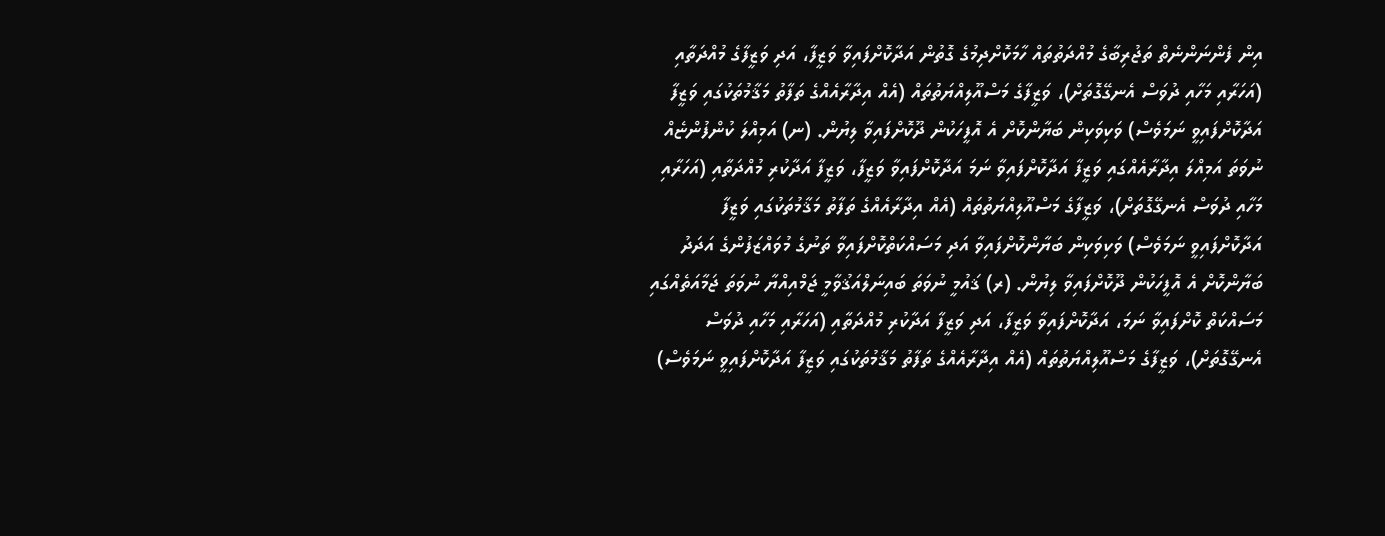އިން ފެންނަންނެތް ތަޖުރިބާގެ މުއްދަތުތައް ހާމަކޮށްދިމުގެ ގޮތުން އަދާކޮށްފައިވާ ވަޒީފާ، އަދި ވަޒީފާގެ މުއްދަތާއި (އަހަރާއި މަހާއި ދުވަސް އެނގޭގޮތަށް)، ވަޒީފާގެ މަސްއޫލިއްޔަތުތައް (އެއް އިދާރާއެއްގެ ތަފާތު މަޤާމުތަކުގައި ވަޒީފާ އަދާކޮށްފައިވީ ނަމަވެސް) ވަކިވަކިން ބަޔާންކޮށް އެ އޮފީހަކުން ދޫކޮށްފައިވާ ލިޔުން. (ނ) އަމިއްލަ ކުންފުންޏެއް ނުވަތަ އަމިއްލަ އިދާރާއެއްގައި ވަޒީފާ އަދާކޮށްފައިވާ ނަމަ އަދާކޮށްފައިވާ ވަޒީފާ، ވަޒީފާ އަދާކުރި މުއްދަތާއި (އަހަރާއި މަހާއި ދުވަސް އެނގޭގޮތަށް)، ވަޒީފާގެ މަސްއޫލިއްޔަތުތައް (އެއް އިދާރާއެއްގެ ތަފާތު މަޤާމުތަކުގައި ވަޒީފާ އަދާކޮށްފައިވީ ނަމަވެސް) ވަކިވަކިން ބަޔާންކޮށްފައިވާ އަދި މަސައްކަތްކޮށްފައިވާ ތަނުގެ މުވައްޒަފުންގެ އަދަދު ބަޔާންކޮށް އެ އޮފީހަކުން ދޫކޮށްފައިވާ ލިޔުން. (ރ) ޤައުމީ ނުވަތަ ބައިނަލްއަޤުވާމީ ޖަމްއިއްޔާ ނުވަތަ ޖަމާއަތެއްގައި މަސައްކަތް ކޮށްފައިވާ ނަމަ، އަދާކޮށްފައިވާ ވަޒީފާ، އަދި ވަޒީފާ އަދާކުރި މުއްދަތާއި (އަހަރާއި މަހާއި ދުވަސް އެނގޭގޮތަށް)، ވަޒީފާގެ މަސްއޫލިއްޔަތުތައް (އެއް އިދާރާއެއްގެ ތަފާތު މަޤާމުތަކުގައި ވަޒީފާ އަދާކޮށްފައިވީ ނަމަވެސް)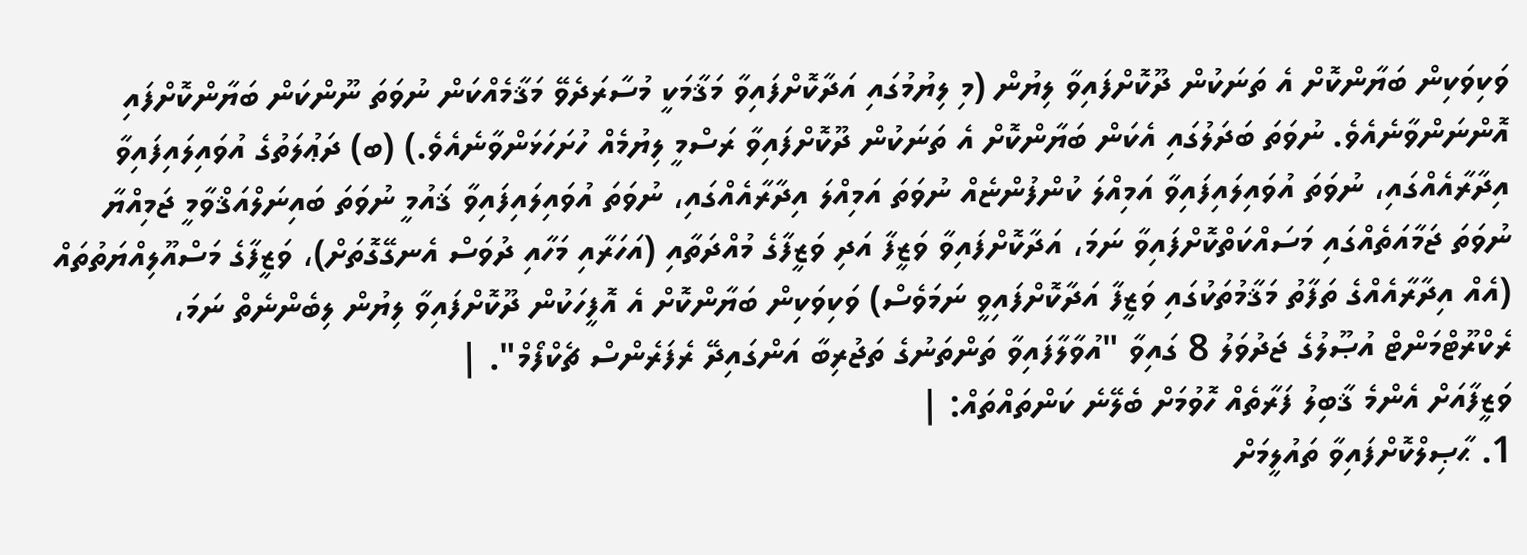ވަކިވަކިން ބަޔާންކޮށް އެ ތަނަކުން ދޫކޮށްފައިވާ ލިޔުން (މި ލިޔުމުގައި އަދާކޮށްފައިވާ މަޤާމަކީ މުސާރަދެވޭ މަޤާމެއްކަން ނުވަތަ ނޫންކަން ބަޔާންކޮށްފައި އޮންނަންވާނެއެވެ. ނުވަތަ ބަދަލުގައި އެކަން ބަޔާންކޮށް އެ ތަނަކުން ދޫކޮށްފައިވާ ރަސްމީ ލިޔުމެއް ހުށަހަޅަންވާނެއެވެ.) (ބ) ދަޢުލަތުގެ އުވައިލައިފައިވާ އިދާރާއެއްގައި، ނުވަތަ އުވައިލައިފައިވާ އަމިއްލަ ކުންފުންޏެއް ނުވަތަ އަމިއްލަ އިދާރާއެއްގައި، ނުވަތަ އުވައިލައިފައިވާ ޤައުމީ ނުވަތަ ބައިނަލްއަޤްވާމީ ޖަމިއްޔާ ނުވަތަ ޖަމާއަތެއްގައި މަސައްކަތްކޮށްފައިވާ ނަމަ، އަދާކޮށްފައިވާ ވަޒީފާ އަދި ވަޒީފާގެ މުއްދަތާއި (އަހަރާއި މަހާއި ދުވަސް އެނގޭގޮތަށް)، ވަޒީފާގެ މަސްއޫލިއްޔަތުތައް (އެއް އިދާރާއެއްގެ ތަފާތު މަޤާމުތަކުގައި ވަޒީފާ އަދާކޮށްފައިވީ ނަމަވެސް) ވަކިވަކިން ބަޔާންކޮށް އެ އޮފީހަކުން ދޫކޮށްފައިވާ ލިޔުން ލިބެންނެތް ނަމަ، ރެކްރޫޓްމަންޓް އުޞޫލުގެ ޖަދުވަލު 8 ގައިވާ "އުވާލާފައިވާ ތަންތަނުގެ ތަޖުރިބާ އަންގައިދޭ ރެފަރެންސް ޗެކްފޯމް". |
ވަޒީފާއަށް އެންމެ ޤާބިލު ފަރާތެއް ހޮވުމަށް ބެލޭނެ ކަންތައްތައް: |
1. ޙާޞިލްކޮށްފައިވާ ތައުލީމަށް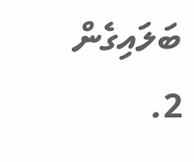ބަލައިގެން 2.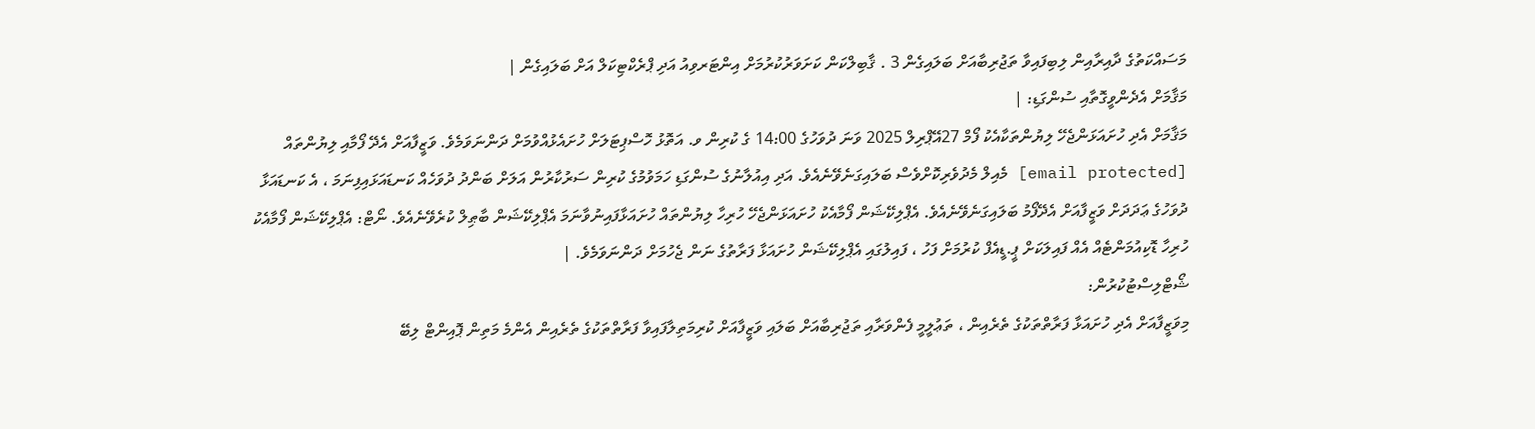މަސައްކަތުގެ ދާއިރާއިން ލިބިފައިވާ ތަޖުރިބާއަށް ބަލައިގެން 3 . ޤާބިލްކަން ކަށަވަރުކުރުމަށް އިންޓަރވިއު އަދި ޕްރެކްޓިކަލް އަށް ބަލައިގެން |
މަޤާމަށް އެދެންވީގޮތާއި ސުންގަޑި: |
މަޤާމަށް އެދި ހުށައަޅަންޖެހޭ ލިޔުންތަކާއެކު ފޯމް 27އޭޕްރިލް 2025 ވަނަ ދުވަހުގެ 14:00 ގެ ކުރިން ވ. އަތޮޅު ހޮސްޕިޓަލަށް ހުށައެޅުއްވުމަށް ދަންނަވަމެވެ. ވަޒީފާއަށް އެދޭ ފޯމާއި ލިޔުންތައް [email protected] މެއިލް މެދުވެރިކޮށްވެސް ބަލައިގަނެވޭނެއެވެ. އަދި އިއުލާނުގެ ސުންގަޑި ހަމަވުމުގެ ކުރިން ސަރުކާރުން އަލަށް ބަންދު ދުވަހެއް ކަނޑައަޅައިފިނަމަ ، އެ ކަނޑައަޅާ ދުވަހުގެ ޢަދަދަށް ވަޒީފާއަށް އެދޭފޯމު ބަލައިގަނެވޭނެއެވެ. އެޕްލިކޭޝަން ފޯމާއެކު ހުށައަޅަންޖެހޭ ހުރިހާ ލިޔުންތައް ހުށައަޅާފައިނުވާނަމަ އެޕްލިކޭޝަން ބާޠިލް ކުރެވޭނެއެވެ. ނޯޓް: އެޕްލިކޭޝަން ފޯމާއެކު ހުރިހާ ޑޮކިއުމަންޓެއް އެއް ފައިލަކަށް ޕީ.ޑީއެފް ކުރުމަށް ފަހު ، ފައިލުގައި އެޕްލިކޭޝަން ހުށައަޅާ ފަރާތުގެ ނަން ޖެހުމަށް ދަންނަވަމެވެ. |
ޝޯޓްލިސްޓުކުރުން:
މިވަޒީފާއަށް އެދި ހުށައަޅާ ފަރާތްތަކުގެ ތެރެއިން ، ތަޢުލީމީ ފެންވަރާއި ތަޖުރިބާއަށް ބަލައި ވަޒީފާއަށް ކުރިމަތިލާފައިވާ ފަރާތްތަކުގެ ތެރެއިން އެންމެ މަތިން ޕޮއިންޓް ލިބޭ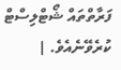ފަރާތްތައް ޝޯޓްލިސްޓް ކުރެވޭނެއެވެ. |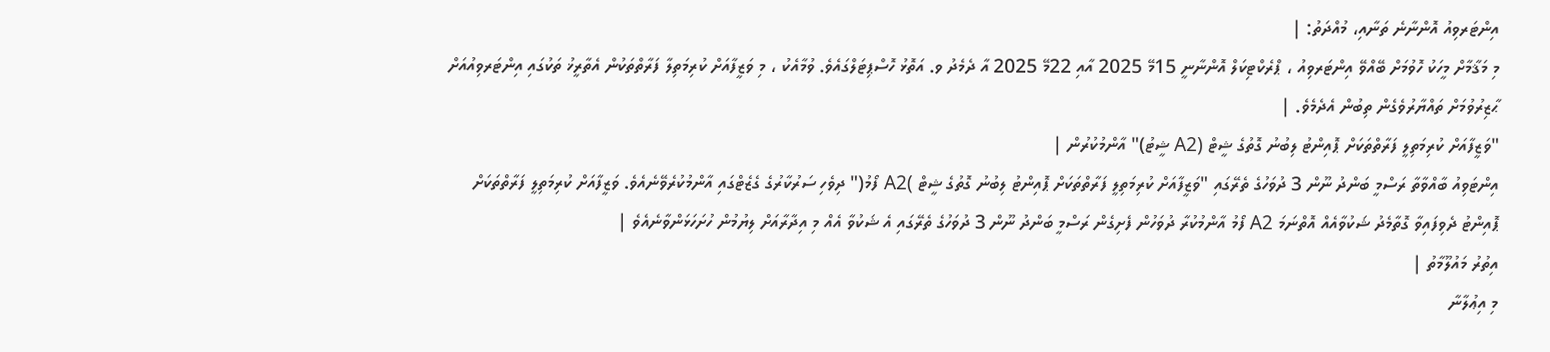އިންޓަރވިއު އޮންނާނެ ތަނާއި، މުއްދަތު: |
މި މަޤާމާށް މީހަކު ހޮވުމަށް ބޭއްވޭ އިންޓަރވިއު ، ޕްރެކްޓިކަލް އޮންނާނީ 15މޭ 2025 އާއި 22މޭ 2025 އާ ދެމެދު ވ. އަތޮޅު ހޮސްޕިޓަލްގައެވެ. ވުމާއެކު ، މި ވަޒީފާއަށް ކުރިމަތިލާ ފަރާތްތަކުން އެތާރީޚު ތަކުގައި އިންޓަރވިއުއަށް ޙާޒިރުވުމަށް ތައްޔާރުވެގެން ތިބުން އެދެމެވެ. |
"ވަޒީފާއަށް ކުރިމަތިލީ ފަރާތްތަކަށް ޕޮއިންޓު ލިބުނު ގޮތުގެ ޝީޓް (A2 ޝީޓު)" އާންމުކުރުން |
އިންޓަވިއު ބާއްވާތާ ރަސްމީ ބަންދު ނޫން 3 ދުވަހުގެ ތެރޭގައި "ވަޒީފާއަށް ކުރިމަތިލީ ފަރާތްތަކަށް ޕޮއިންޓު ލިބުނު ގޮތުގެ ޝީޓް )A2 ފޯމު(" ދިވެހި ސަރުކާރުގެ ގެޒެޓްގައި އާންމުކުރެވޭނެއެވެ. ވަޒީފާއަށް ކުރިމަތިލީ ފަރާތްތަކަށް ޕޮއިންޓު ދެވިފައިވާ ގޮތާމެދު ޝަކުވާއެއް އޮތްނަމަ A2 ފޯމު އާންމުކުރާ ދުވަހުން ފެށިގެން ރަސްމީ ބަންދު ނޫން 3 ދުވަހުގެ ތެރޭގައި އެ ޝަކުވާ އެއް މި އިދާރާއަށް ލިޔުމުން ހުށަހަޅަންވާނެއެވެ |
އިތުރު މައުލޫމާތު |
މި އިޢުލާނާ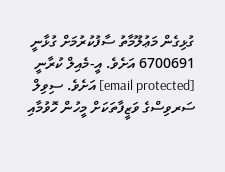ގުޅިގެން މަޢުލޫމާތު ސާފުކުރުމަށް ގުޅާނީ 6700691 އަށެވެ. އީ-މެއިލް ކުރާނީ [email protected] އަށެވެ. ސިވިލް ސަރވިސްގެ ވަޒީފާތަކަށް މީހުން ހޮވުމާއި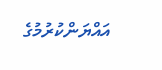އައްޔަންކުރުމުގެ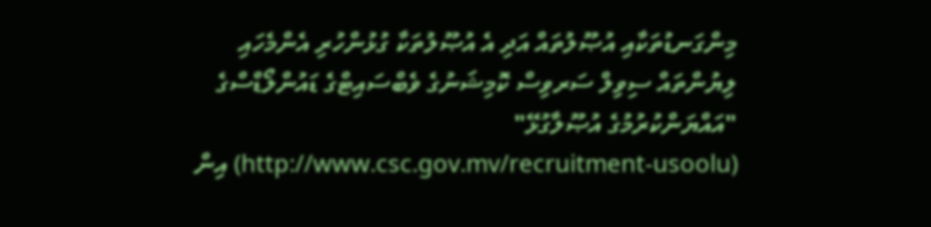މިންގަނޑުތަކާއި އުޞޫލުތައް އަދި އެ އުޞޫލުތަކާ ގުޅުންހުރި އެންމެހައި ލިޔުންތައް ސިވިލް ސަރވިސް ކޮމިޝަނުގެ ވެބްސައިޓްގެ ޑައުންލޯޑްސްގެ "އައްޔަންކުރުމުގެ އުޞޫލާގުޅޭ" (http://www.csc.gov.mv/recruitment-usoolu) އިން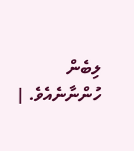ލިބެން ހުންނާނެއެވެ. |